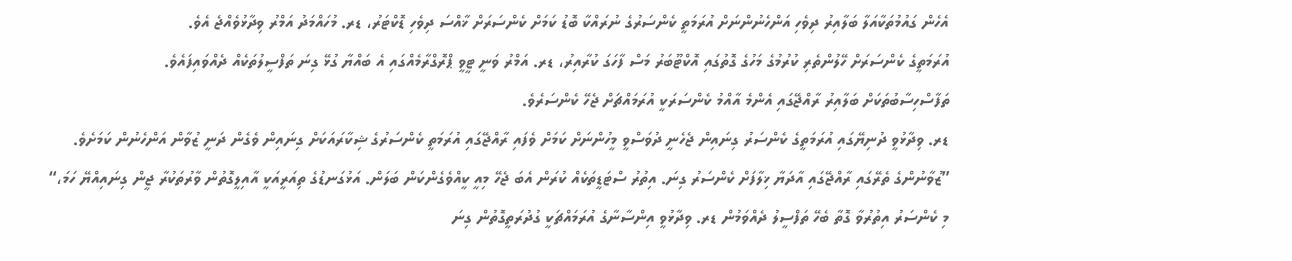އެހެން ގައުމުތަކާއަލާ ބަލާއިރު ދިވެހި އަންހެނުންނަށް އުރަމަތީ ކެންސަރުގެ ނުރައްކާ ބޮޑު ކަމަށް ކެންސަރަށް ޚާއްސަ ދިވެހި ޑޮކްޓަރު، ޑރ. މުހައްމަދު އަމްރު ވިދާޅުވެއްޖެ އެވެ.
އުރަމަތީގެ ކެންސަރަށް ހޭލުންތެރި ކުރުމުގެ މަހުގެ ގޮތުގައި އޮކްޓޫބަރު މަސް ފާހަގަ ކުރާއިރު، ޑރ. އަމްރު ވަނީ ޓީވީ ޕްރޮގްރާމެއްގައި އެ ބައްޔާ ގުޅޭ ގިނަ ތަފްސީލުތަކެއް ދެއްވައިފައެވެ.
ތަފާސްހިސާބުތަކަށް ބަލާއިރު ރާއްޖޭގައި އެންމެ އާއްމު ކެންސަރަކީ އުރަމައްޗަށް ޖެހޭ ކެންސަރެވެ.
ޑރ. ވިދާޅުވީ ދުނިޔޭގައި އުރަމަތީގެ ކެންސަރު ގިނައިން ޖެހެނީ ދުވަސްވީ މީހުންނަށް ކަމަށް ވެފައި ރާއްޖޭގައި އުރަމަތީ ކެންސަރުގެ ޝިކާރައަކަށް ގިނައިން ވެގެން ދަނީ ޒުވާން އަންހެނުން ކަމަށެވެ.
”ޒުވާނުންގެ ތެރޭގައި ރާއްޖޭގައި އާދަޔާ ޚިލާފަށް ކެންސަރު ގިނަ. އިތުރު ސްޓަޑީތަކެއް ކުރަން އެބަ ޖެހޭ މިއީ ކީއްވެގެންކަން ބަލަން. އަޅުގަނޑުގެ ތިއަރީއަކީ އާއިލީގޮތުން ވާރުތަކުރާ ޖީން ގިނައިއްޔޭ ހަމަ،“
މި ކެންސަރު އިތުރުވާ ގޮތާ ބެހޭ ތަފްސީލު ދެއްވަމުން ޑރ. ވިދާޅުވީ އިންސާނާގެ އުރަމައްޗަކީ ގުދުރަތީގޮތުން ގިނަ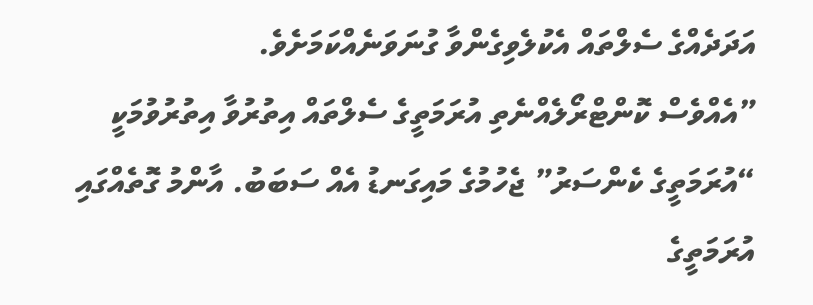އަދަދެއްގެ ސެލްތައް އެކުލެވިގެންވާ ގުނަވަނެއްކަމަށެވެ.
”އެއްވެސް ކޮންޓްރޯލެއްނެތި އުރަމަތީގެ ސެލްތައް އިތުރުވާ އިތުރުވުމަކީ “އުރަމަތީގެ ކެންސަރު” ޖެހުމުގެ މައިގަނޑު އެއް ސަބަބު. އާންމު ގޮތެއްގައި އުރަމަތީގެ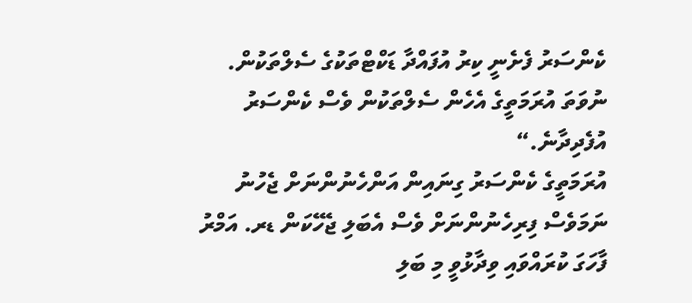ކެންސަރު ފެށެނީ ކިރު އުފައްދާ ޑަކްޓްތަކުގެ ސެލްތަކުން. ނުވަތަ އުރަމަތީގެ އެހެން ސެލްތަކުން ވެސް ކެންސަރު އުފެދިދާނެ.“
އުރަމަތީގެ ކެންސަރު ގިނައިން އަންހެނުންނަށް ޖެހުނު ނަމަވެސް ފިރިހެނުންނަށް ވެސް އެބަލި ޖެހޭކަން ޑރ. އަމްރު ފާހަގަ ކުރައްވައި ވިދާޅުވީ މި ބަލި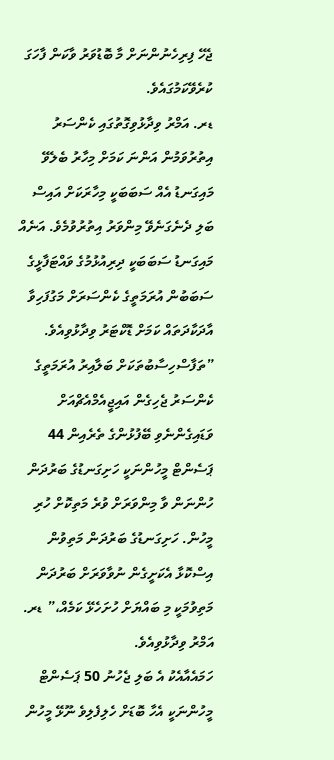ޖެހޭ ފިރިހެނުންނަށް މާ ބޮޑުވަރު ވާކަން ފާހަގަ ކުރެވޭކަމުގައެވެ.
ޑރ. އަމްރު ވިދާޅުވިގޮތުގައި ކެންސަރު އިތުރުވަމުން އަންނަ ކަމަށް މިހާރު ބެލެވޭ މައިގަނޑު އެއް ސަބަބަކީ މިހާރަކަށް އައިސް ބަލި ދެނެގަނެވޭ މިންވަރު އިތުރުވުމެވެ. އަނެއް މައިގަނޑު ސަބަބަކީ ދިރިއުޅުމުގެ ވައްޓަފާޅީގެ ސަބަބުން އުރަމަތީގެ ކެންސަރަށް މަގުފަހިވާ އާދަކާދަތައް ކަމަށް ޑޮކްޓަރު ވިދާޅުވިއެވެ.
”ތަފާސްހިސާބުތަކަށް ބަލާއިރު އުރަމަތީގެ ކެންސަރު ޖެހިގެން އައިޖީއެމްއެޗްއަށް ވަޑައިގެންނެވި ބޭފުޅުންގެ ތެރެއިން 44 ޕަސެންޓް މީހުންނަކީ ހަށިގަނޑުގެ ބަރުދަން ހުންނަން ވާ މިންވަރަށް ވުރެ މަތިކޮށް ހުރި މީހުން. ހަށިގަނޑުގެ ބަރުދަން މަތިވުން އިސްކޮޅާ އެކަށީގެން ނުވާވަރަށް ބަރުދަން މަތިވުމަކީ މި ބައްޔަށް ހުށަހެޅޭ ކަމެއް،” ޑރ. އަމްރު ވިދާޅުވިއެވެ.
ހަމައެއާއެކު އެ ބަލި ޖެހުނު 50 ޕަސެންޓް މީހުންނަކީ އެހާ ބޮޑަށް ހެލިފެލިވެ ނޫޅޭ މީހުން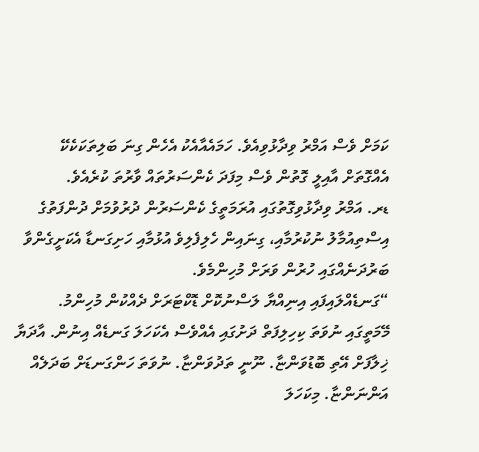ކަމަށް ވެސް އަމްރު ވިދާޅުވިއެވެ. ހަމައެއާއެކު އެހެން ގިނަ ބަލިތަކަކެކޭ އެއްގޮތަށް އާއިލީ ގޮތުން ވެސް މިފަދަ ކެންސަރުތައް ވާރުތަ ކުރެއެވެ.
ޑރ. އަމްރު ވިދާޅުވިގޮތުގައި އުރަމަތީގެ ކެންސަރުން ދުރުވުމަށް ދުންފަތުގެ އިސްތިއުމާލު ނުކުރުމާއި، ގިނައިން ހެލިފެލިވެ އުޅުމާއި ހަށިގަނޑާ އެކަށީގެންވާ ބަރުދަނެއްގައި ހުރުން ވަރަށް މުހިންމެވެ.
“ގަނޑެއްލައިފައި އިނިއްޔާ ލަސްނުކޮށް ޑޮކްޓަރަށް ދެއްކުން މުހިންމު. މޭމަތީގައި ނުވަތަ ކިހިލިފަތް ދަށުގައި އެއްވެސް އެކަހަލަ ގަނޑެއް އިނުން. އާދަޔާ ޚިލާފަށް އޭތި ބޮޑުވަންޏާ. ނޫނީ ތަދުވަންޏާ. ނުވަތަ ހަންގަނޑަށް ބަދަލެއް އަންނަންޏާ. މިކަހަލަ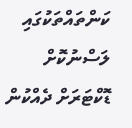ކަންތައްތަކުގައި ލަސްނުކޮށް ޑޮކްޓަރަށް ދެއްކުން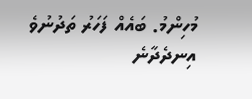މުހިންމު. ބައެއް ފަހަރު ތަދުނުވެ އިނދެދާނެ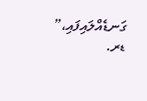ގަނޑެއްލައިފައި،” ޑރ.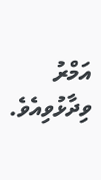އަމްރު ވިދާޅުވިއެވެ.